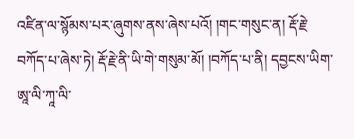འཛིན་ལ་སྙོམས་པར་ཞུགས་ནས་ཞེས་པའོ། །གང་གསུང་ན། རྡོ་རྗེ་བཀོད་པ་ཞེས་ཏེ། རྡོ་རྗེ་ནི་ཡི་གེ་གསུམ་མོ། །བཀོད་པ་ནི། དབྱངས་ཡིག་ཨཱ་ལི་ཀཱ་ལི་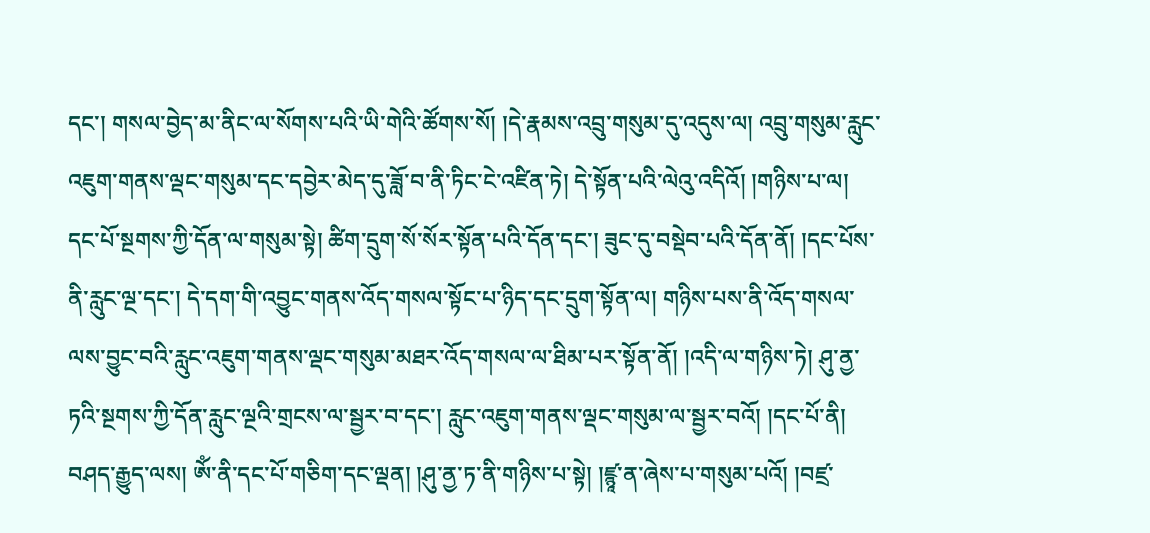དང་། གསལ་བྱེད་མ་ནིང་ལ་སོགས་པའི་ཡི་གེའི་ཚོགས་སོ། །དེ་རྣམས་འབྲུ་གསུམ་དུ་འདུས་ལ། འབྲུ་གསུམ་རླུང་འཇུག་གནས་ལྡང་གསུམ་དང་དབྱེར་མེད་དུ་ཟློ་བ་ནི་ཏིང་ངེ་འཛིན་ཏེ། དེ་སྟོན་པའི་ལེའུ་འདིའོ། །གཉིས་པ་ལ། དང་པོ་སྔགས་ཀྱི་དོན་ལ་གསུམ་སྟེ། ཚིག་དྲུག་སོ་སོར་སྟོན་པའི་དོན་དང་། ཟུང་དུ་བསྡེབ་པའི་དོན་ནོ། །དང་པོས་ནི་རླུང་ལྔ་དང་། དེ་དག་གི་འབྱུང་གནས་འོད་གསལ་སྟོང་པ་ཉིད་དང་དྲུག་སྟོན་ལ། གཉིས་པས་ནི་འོད་གསལ་ལས་བྱུང་བའི་རླུང་འཇུག་གནས་ལྡང་གསུམ་མཐར་འོད་གསལ་ལ་ཐིམ་པར་སྟོན་ནོ། །འདི་ལ་གཉིས་ཏེ། ཤུ་ནྱ་ཏའི་སྔགས་ཀྱི་དོན་རླུང་ལྔའི་གྲངས་ལ་སྦྱར་བ་དང་། རླུང་འཇུག་གནས་ལྡང་གསུམ་ལ་སྦྱར་བའོ། །དང་པོ་ནི། བཤད་རྒྱུད་ལས། ཨོཾ་ནི་དང་པོ་གཅིག་དང་ལྡན། །ཤུ་ནྱ་ཏ་ནི་གཉིས་པ་སྟེ། །ཛྙཱ་ན་ཞེས་པ་གསུམ་པའོ། །བཛྲ་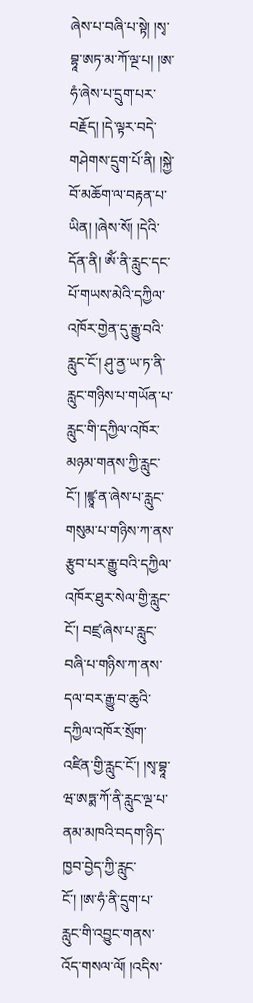ཞེས་པ་བཞི་པ་སྟེ། །སྭ་བྷཱ་ཨཏ་མ་ཀོ་ལྔ་པ། །ཨ་ཧཾ་ཞེས་པ་དྲུག་པར་བརྗོད། །དེ་ལྟར་བདེ་གཤེགས་དྲུག་པོ་ནི། །སྐྱེ་བོ་མཆོག་ལ་བརྟན་པ་ཡིན། །ཞེས་སོ། །དེའི་དོན་ནི། ཨོཾ་ནི་རླུང་དང་པོ་གཡས་མེའི་དཀྱིལ་འཁོར་གྱེན་དུ་རྒྱུ་བའི་རླུང་ངོ་། ཤུ་ནྱ་ཡ་ཏ་ནི་རླུང་གཉིས་པ་གཡོན་པ་རླུང་གི་དཀྱིལ་འཁོར་མཉམ་གནས་ཀྱི་རླུང་ངོ་། །ཛྙཱ་ན་ཞེས་པ་རླུང་གསུམ་པ་གཉིས་ཀ་ནས་རྩུབ་པར་རྒྱུ་བའི་དཀྱིལ་འཁོར་ཐུར་སེལ་གྱི་རླུང་ངོ་། བཛྲ་ཞེས་པ་རླུང་བཞི་པ་གཉིས་ཀ་ནས་དལ་བར་རྒྱུ་བ་ཆུའི་དཀྱིལ་འཁོར་སྲོག་འཛིན་གྱི་རླུང་ངོ་། །སྭ་བྷཱ་ཝ་ཨཏྨ་ཀོ་ནི་རླུང་ལྔ་པ་ནམ་མཁའི་བདག་ཉིད་ཁྱབ་བྱེད་ཀྱི་རླུང་ངོ་། །ཨ་ཧཾ་ནི་དྲུག་པ་རླུང་གི་འབྱུང་གནས་འོད་གསལ་ལོ། །འདིས་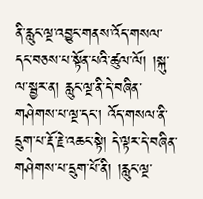ནི་རླུང་ལྔ་འབྱུང་གནས་འོད་གསལ་དང་བཅས་པ་སྟོན་པའི་ཚུལ་ལོ། །སྐུ་ལ་སྦྱར་ན། རླུང་ལྔ་ནི་དེ་བཞིན་གཤེགས་པ་ལྔ་དང་། འོད་གསལ་ནི་དྲུག་པ་རྡོ་རྗེ་འཆང་སྟེ། དེ་ལྟར་དེ་བཞིན་གཤེགས་པ་དྲུག་པོ་ནི། །རླུང་ལྔ་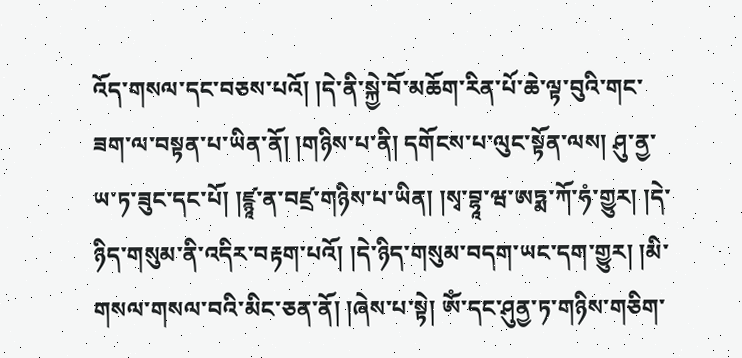འོད་གསལ་དང་བཅས་པའོ། །དེ་ནི་སྐྱེ་བོ་མཆོག་རིན་པོ་ཆེ་ལྟ་བུའི་གང་ཟག་ལ་བསྟན་པ་ཡིན་ནོ། །གཉིས་པ་ནི། དགོངས་པ་ལུང་སྟོན་ལས། ཤུ་ནྱ་ཡ་ཏ་ཟུང་དང་པོ། །ཛྙཱ་ན་བཛྲ་གཉིས་པ་ཡིན། །སྭ་བྷཱ་ཝ་ཨཏྨ་ཀོ་ཧཾ་གྱུར། །དེ་ཉིད་གསུམ་ནི་འདིར་བརྟག་པའོ། །དེ་ཉིད་གསུམ་བདག་ཡང་དག་གྱུར། །མི་གསལ་གསལ་བའི་མིང་ཅན་ནོ། །ཞེས་པ་སྟེ། ཨོཾ་དང་ཤུནྱ་ཏ་གཉིས་གཅིག་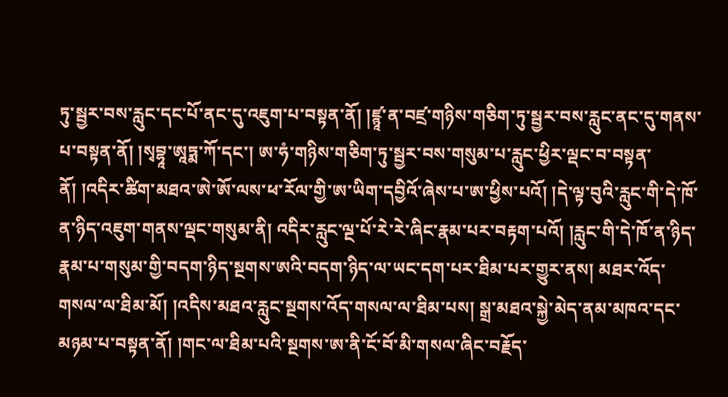ཏུ་སྦྱར་བས་རླུང་དང་པོ་ནང་དུ་འཇུག་པ་བསྟན་ནོ། །ཛྙཱ་ན་བཛྲ་གཉིས་གཅིག་ཏུ་སྦྱར་བས་རླུང་ནང་དུ་གནས་པ་བསྟན་ནོ། །སྭབྷཱ་ཨཱཏྨ་ཀོ་དང་། ཨ་ཧཾ་གཉིས་གཅིག་ཏུ་སྦྱར་བས་གསུམ་པ་རླུང་ཕྱིར་ལྡང་བ་བསྟན་ནོ། །འདིར་ཚིག་མཐའ་ཨེ་ཨོ་ལས་ཕ་རོལ་གྱི་ཨ་ཡིག་དབྱིའོ་ཞེས་པ་ཨ་ཕྱིས་པའོ། །དེ་ལྟ་བུའི་རླུང་གི་དེ་ཁོ་ན་ཉིད་འཇུག་གནས་ལྡང་གསུམ་ནི། འདིར་རླུང་ལྔ་པོ་རེ་རེ་ཞིང་རྣམ་པར་བརྟག་པའོ། །རླུང་གི་དེ་ཁོ་ན་ཉིད་རྣམ་པ་གསུམ་གྱི་བདག་ཉིད་སྔགས་ཨའི་བདག་ཉིད་ལ་ཡང་དག་པར་ཐིམ་པར་གྱུར་ནས། མཐར་འོད་གསལ་ལ་ཐིམ་མོ། །འདིས་མཐའ་རླུང་སྔགས་འོད་གསལ་ལ་ཐིམ་པས། སྒྲ་མཐའ་སྐྱེ་མེད་ནམ་མཁའ་དང་མཉམ་པ་བསྟན་ནོ། །གང་ལ་ཐིམ་པའི་སྔགས་ཨ་ནི་ངོ་བོ་མི་གསལ་ཞིང་བརྗོད་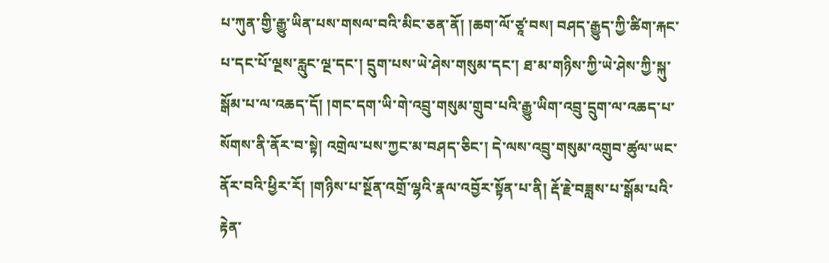པ་ཀུན་གྱི་རྒྱུ་ཡིན་པས་གསལ་བའི་མིང་ཅན་ནོ། །ཆག་ལོ་ཙཱ་བས། བཤད་རྒྱུད་ཀྱི་ཚིག་རྐང་པ་དང་པོ་ལྔས་རླུང་ལྔ་དང་། དྲུག་པས་ཡེ་ཤེས་གསུམ་དང་། ཐ་མ་གཉིས་ཀྱི་ཡེ་ཤེས་ཀྱི་སྐུ་སྒོམ་པ་ལ་འཆད་དོ། །གང་དག་ཡི་གེ་འབྲུ་གསུམ་གྲུབ་པའི་རྒྱུ་ཡིག་འབྲུ་དྲུག་ལ་འཆད་པ་སོགས་ནི་ནོར་བ་སྟེ། འགྲེལ་པས་ཀྱང་མ་བཤད་ཅིང་། དེ་ལས་འབྲུ་གསུམ་འགྲུབ་ཚུལ་ཡང་ནོར་བའི་ཕྱིར་རོ། །གཉིས་པ་སྔོན་འགྲོ་ལྷའི་རྣལ་འབྱོར་སྟོན་པ་ནི། རྡོ་རྗེ་བཟླས་པ་སྒོམ་པའི་རྟེན་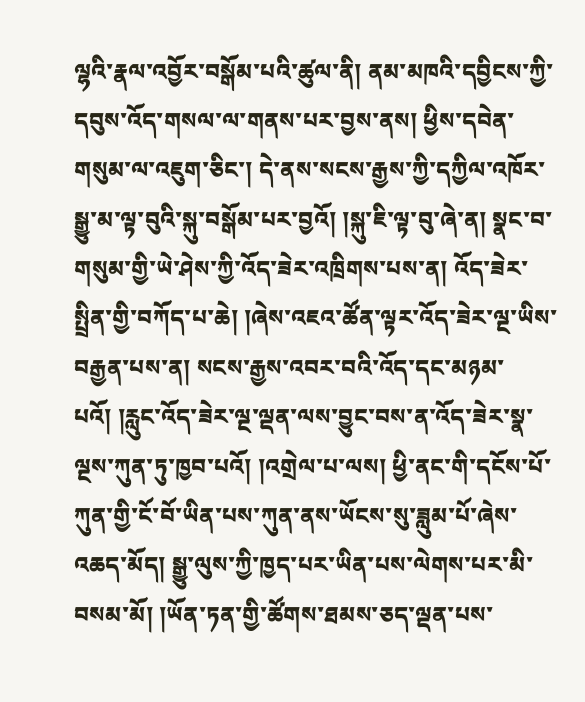ལྷའི་རྣལ་འབྱོར་བསྒོམ་པའི་ཚུལ་ནི། ནམ་མཁའི་དབྱིངས་ཀྱི་དབུས་འོད་གསལ་ལ་གནས་པར་བྱས་ནས། ཕྱིས་དབེན་གསུམ་ལ་འཇུག་ཅིང་། དེ་ནས་སངས་རྒྱས་ཀྱི་དཀྱིལ་འཁོར་སྒྱུ་མ་ལྟ་བུའི་སྐུ་བསྒོམ་པར་བྱའོ། །སྐུ་ཇི་ལྟ་བུ་ཞེ་ན། སྣང་བ་གསུམ་གྱི་ཡེ་ཤེས་ཀྱི་འོད་ཟེར་འཁྲིགས་པས་ན། འོད་ཟེར་སྤྲིན་གྱི་བཀོད་པ་ཆེ། །ཞེས་འཇའ་ཚོན་ལྟར་འོད་ཟེར་ལྔ་ཡིས་བརྒྱན་པས་ན། སངས་རྒྱས་འབར་བའི་འོད་དང་མཉམ་པའོ། །རླུང་འོད་ཟེར་ལྔ་ལྡན་ལས་བྱུང་བས་ན་འོད་ཟེར་སྣ་ལྔས་ཀུན་ཏུ་ཁྱབ་པའོ། །འགྲེལ་པ་ལས། ཕྱི་ནང་གི་དངོས་པོ་ཀུན་གྱི་ངོ་བོ་ཡིན་པས་ཀུན་ནས་ཡོངས་སུ་ཟླུམ་པོ་ཞེས་འཆད་མོད། སྒྱུ་ལུས་ཀྱི་ཁྱད་པར་ཡིན་པས་ལེགས་པར་མི་བསམ་མོ། །ཡོན་ཏན་གྱི་ཚོགས་ཐམས་ཅད་ལྡན་པས་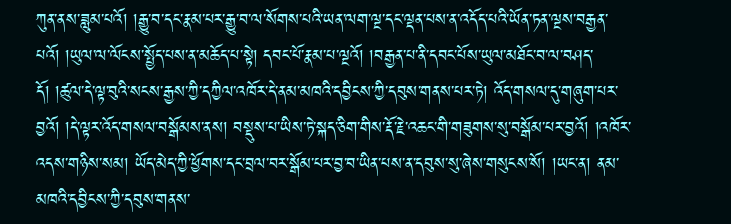ཀུན་ནས་ཟླུམ་པའོ། །རྒྱུ་བ་དང་རྣམ་པར་རྒྱུ་བ་ལ་སོགས་པའི་ཡན་ལག་ལྔ་དང་ལྡན་པས་ན་འདོད་པའི་ཡོན་ཏན་ལྔས་བརྒྱན་པའོ། །ཡུལ་ལ་ལོངས་སྤྱོད་པས་ན་མཆོད་པ་སྟེ། དབང་པོ་རྣམ་པ་ལྔའོ། །བརྒྱན་པ་ནི་དབང་པོས་ཡུལ་མཐོང་བ་ལ་བཤད་དོ། །ཚུལ་དེ་ལྟ་བུའི་སངས་རྒྱས་ཀྱི་དཀྱིལ་འཁོར་དེ་ནམ་མཁའི་དབྱིངས་ཀྱི་དབུས་གནས་པར་ཏེ། འོད་གསལ་དུ་གཞུག་པར་བྱའོ། །དེ་ལྟར་འོད་གསལ་བསྒོམས་ནས། བསྡུས་པ་ཡིས་ཏེ་སྐད་ཅིག་གིས་རྡོ་རྗེ་འཆང་གི་གཟུགས་སུ་བསྒོམ་པར་བྱའོ། །འཁོར་འདས་གཉིས་སམ། ཡོད་མེད་ཀྱི་ཕྱོགས་དང་བྲལ་བར་སྒོམ་པར་བྱ་བ་ཡིན་པས་ན་དབུས་སུ་ཞེས་གསུངས་སོ། །ཡང་ན། ནམ་མཁའི་དབྱིངས་ཀྱི་དབུས་གནས་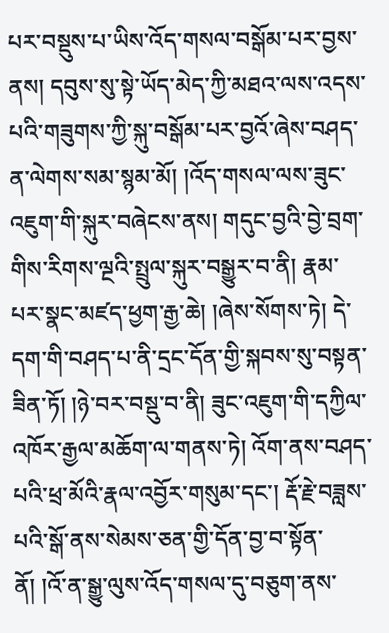པར་བསྡུས་པ་ཡིས་འོད་གསལ་བསྒོམ་པར་བྱས་ནས། དབུས་སུ་སྟེ་ཡོད་མེད་ཀྱི་མཐའ་ལས་འདས་པའི་གཟུགས་ཀྱི་སྐུ་བསྒོམ་པར་བྱའོ་ཞེས་བཤད་ན་ལེགས་སམ་སྙམ་མོ། །འོད་གསལ་ལས་ཟུང་འཇུག་གི་སྐུར་བཞེངས་ནས། གདུང་བྱའི་བྱེ་བྲག་གིས་རིགས་ལྔའི་སྤྲུལ་སྐུར་བསྒྱུར་བ་ནི། རྣམ་པར་སྣང་མཛད་ཕྱག་རྒྱ་ཆེ། །ཞེས་སོགས་ཏེ། དེ་དག་གི་བཤད་པ་ནི་དྲང་དོན་གྱི་སྐབས་སུ་བསྟན་ཟིན་ཏོ། །ཉེ་བར་བསྡུ་བ་ནི། ཟུང་འཇུག་གི་དཀྱིལ་འཁོར་རྒྱལ་མཆོག་ལ་གནས་ཏེ། འོག་ནས་བཤད་པའི་ཕྲ་མོའི་རྣལ་འབྱོར་གསུམ་དང་། རྡོ་རྗེ་བཟླས་པའི་སྒོ་ནས་སེམས་ཅན་གྱི་དོན་བྱ་བ་སྟོན་ནོ། །འོ་ན་སྒྱུ་ལུས་འོད་གསལ་དུ་བཅུག་ནས་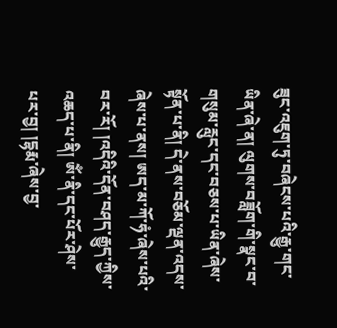ཟུང་འཇུག་ཏུ་བཞེངས་པའི་རྒྱུ་གང་ཡིན་ཞེ་ན། ལུགས་བཟློག་གི་སྣང་བ་གསུམ་རླུང་དང་བཅས་པ་ཡིན་ཞེས་སྟོན་པ་ནི། དེ་ནས་བཅོམ་ལྡན་འདས་ཞེས་པ་ནས། ཨད་མ་ཀོ་ཧཾ་ཞེས་པའི་བར་རོ། །འདིའི་དོན་བཤད་རྒྱུད་ཀྱིས་འཆད་པ་ནི། ཨོཾ་ནི་དང་པོར་ཤེས་པར་བྱ། །དྷརྨ་ཞེས་བྱ་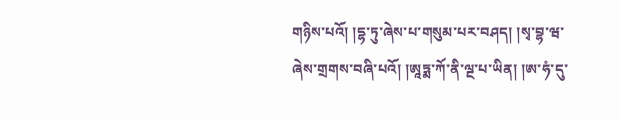གཉིས་པའོ། །དྷ་ཏུ་ཞེས་པ་གསུམ་པར་བཤད། །སྭ་བྷ་ཝ་ཞེས་གྲགས་བཞི་པའོ། །ཨཱཏྨ་ཀོ་ནི་ལྔ་པ་ཡིན། །ཨ་ཧཾ་དུ་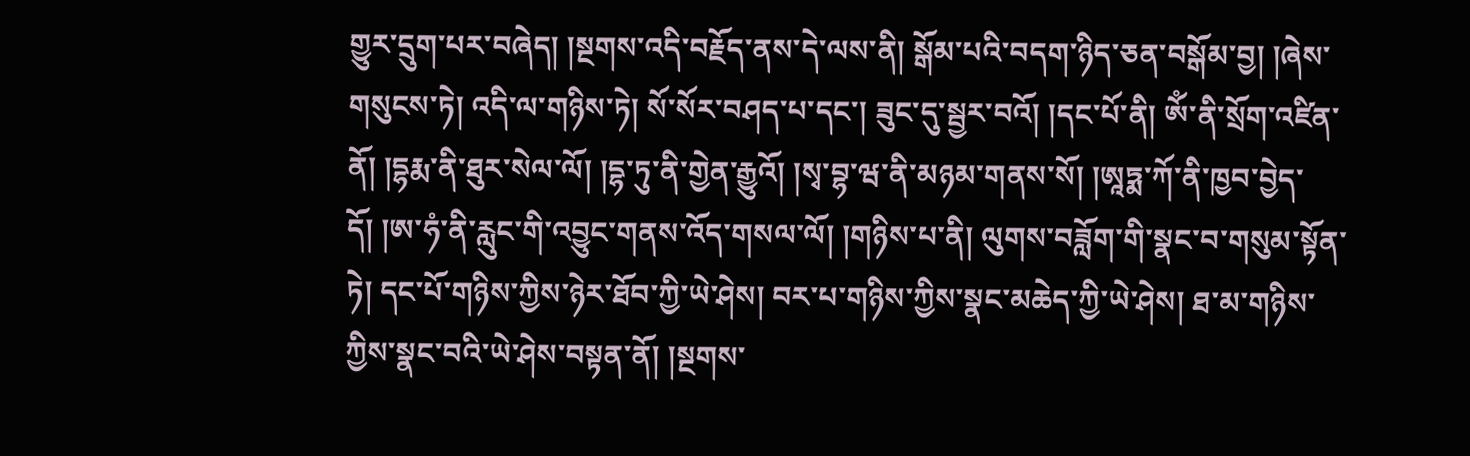གྱུར་དྲུག་པར་བཞེད། །སྔགས་འདི་བརྗོད་ནས་དེ་ལས་ནི། སྒོམ་པའི་བདག་ཉིད་ཅན་བསྒོམ་བྱ། །ཞེས་གསུངས་ཏེ། འདི་ལ་གཉིས་ཏེ། སོ་སོར་བཤད་པ་དང་། ཟུང་དུ་སྦྱར་བའོ། །དང་པོ་ནི། ཨོཾ་ནི་སྲོག་འཛིན་ནོ། །དྷརྨ་ནི་ཐུར་སེལ་ལོ། །དྷ་ཏུ་ནི་གྱེན་རྒྱུའོ། །སྭ་བྷ་ཝ་ནི་མཉམ་གནས་སོ། །ཨཱཏྨ་ཀོ་ནི་ཁྱབ་བྱེད་དོ། །ཨ་ཧཾ་ནི་རླུང་གི་འབྱུང་གནས་འོད་གསལ་ལོ། །གཉིས་པ་ནི། ལུགས་བཟློག་གི་སྣང་བ་གསུམ་སྟོན་ཏེ། དང་པོ་གཉིས་ཀྱིས་ཉེར་ཐོབ་ཀྱི་ཡེ་ཤེས། བར་པ་གཉིས་ཀྱིས་སྣང་མཆེད་ཀྱི་ཡེ་ཤེས། ཐ་མ་གཉིས་ཀྱིས་སྣང་བའི་ཡེ་ཤེས་བསྟན་ནོ། །སྔགས་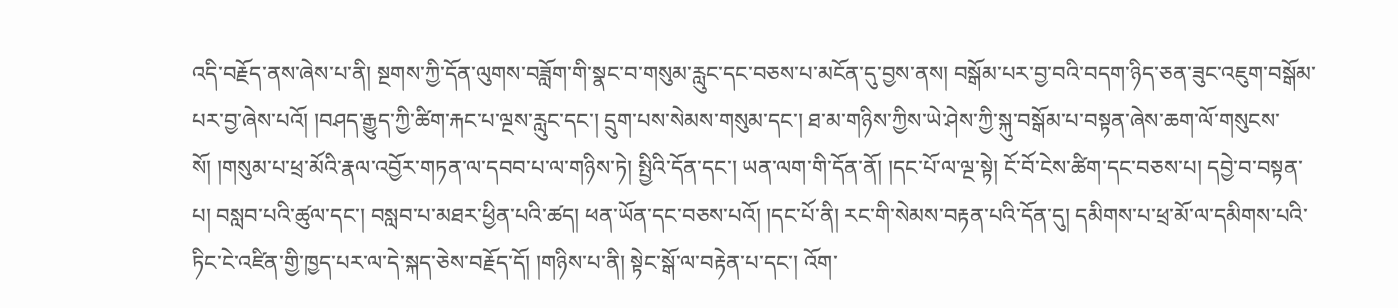འདི་བརྗོད་ནས་ཞེས་པ་ནི། སྔགས་ཀྱི་དོན་ལུགས་བཟློག་གི་སྣང་བ་གསུམ་རླུང་དང་བཅས་པ་མངོན་དུ་བྱས་ནས། བསྒོམ་པར་བྱ་བའི་བདག་ཉིད་ཅན་ཟུང་འཇུག་བསྒོམ་པར་བྱ་ཞེས་པའོ། །བཤད་རྒྱུད་ཀྱི་ཚིག་རྐང་པ་ལྔས་རླུང་དང་། དྲུག་པས་སེམས་གསུམ་དང་། ཐ་མ་གཉིས་ཀྱིས་ཡེ་ཤེས་ཀྱི་སྐུ་བསྒོམ་པ་བསྟན་ཞེས་ཆག་ལོ་གསུངས་སོ། །གསུམ་པ་ཕྲ་མོའི་རྣལ་འབྱོར་གཏན་ལ་དབབ་པ་ལ་གཉིས་ཏེ། སྤྱིའི་དོན་དང་། ཡན་ལག་གི་དོན་ནོ། །དང་པོ་ལ་ལྔ་སྟེ། ངོ་བོ་ངེས་ཚིག་དང་བཅས་པ། དབྱེ་བ་བསྟན་པ། བསླབ་པའི་ཚུལ་དང་། བསླབ་པ་མཐར་ཕྱིན་པའི་ཚད། ཕན་ཡོན་དང་བཅས་པའོ། །དང་པོ་ནི། རང་གི་སེམས་བརྟན་པའི་དོན་དུ། དམིགས་པ་ཕྲ་མོ་ལ་དམིགས་པའི་ཏིང་ངེ་འཛིན་གྱི་ཁྱད་པར་ལ་དེ་སྐད་ཅེས་བརྗོད་དོ། །གཉིས་པ་ནི། སྟེང་སྒོ་ལ་བརྟེན་པ་དང་། འོག་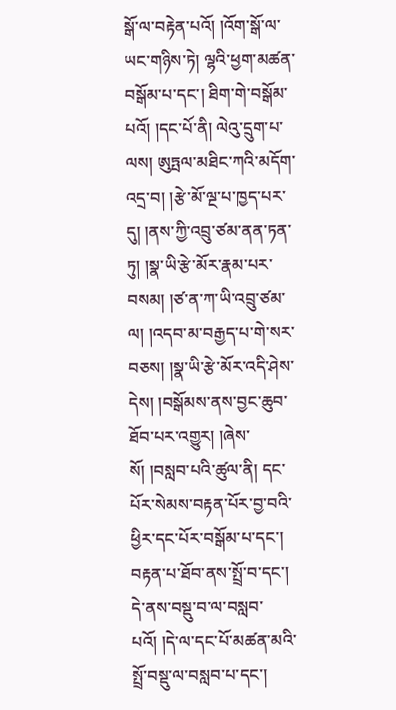སྒོ་ལ་བརྟེན་པའོ། །འོག་སྒོ་ལ་ཡང་གཉིས་ཏེ། ལྷའི་ཕྱག་མཚན་བསྒོམ་པ་དང་། ཐིག་གེ་བསྒོམ་པའོ། །དང་པོ་ནི། ལེའུ་དྲུག་པ་ལས། ཨུཏྤལ་མཐིང་ཀའི་མདོག་འདྲ་བ། །རྩེ་མོ་ལྔ་པ་ཁྱད་པར་དུ། །ནས་ཀྱི་འབྲུ་ཙམ་ནན་ཏན་ཏུ། །སྣ་ཡི་རྩེ་མོར་རྣམ་པར་བསམ། །ཙ་ན་ཀ་ཡི་འབྲུ་ཙམ་ལ། །འདབ་མ་བརྒྱད་པ་གེ་སར་བཅས། །སྣ་ཡི་རྩེ་མོར་འདི་ཤེས་དེས། །བསྒོམས་ནས་བྱང་ཆུབ་ཐོབ་པར་འགྱུར། །ཞེས་སོ། །བསླབ་པའི་ཚུལ་ནི། དང་པོར་སེམས་བརྟན་པོར་བྱ་བའི་ཕྱིར་དང་པོར་བསྒོམ་པ་དང་། བརྟན་པ་ཐོབ་ནས་སྤྲོ་བ་དང་། དེ་ནས་བསྡུ་བ་ལ་བསླབ་པའོ། །དེ་ལ་དང་པོ་མཚན་མའི་སྤྲོ་བསྡུ་ལ་བསླབ་པ་དང་།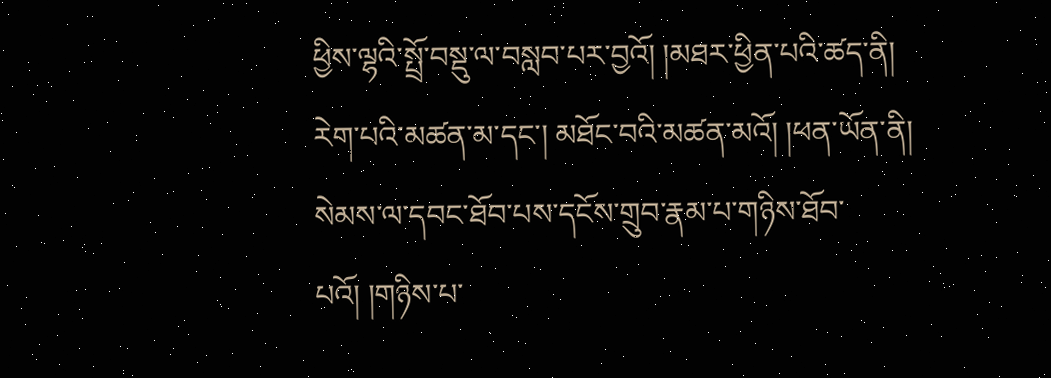ཕྱིས་ལྷའི་སྤྲོ་བསྡུ་ལ་བསླབ་པར་བྱའོ། །མཐར་ཕྱིན་པའི་ཚད་ནི། རེག་པའི་མཚན་མ་དང་། མཐོང་བའི་མཚན་མའོ། །ཕན་ཡོན་ནི། སེམས་ལ་དབང་ཐོབ་པས་དངོས་གྲུབ་རྣམ་པ་གཉིས་ཐོབ་པའོ། །གཉིས་པ་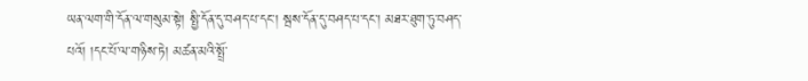ཡན་ལག་གི་དོན་ལ་གསུམ་སྟེ། སྤྱི་དོན་དུ་བཤད་པ་དང་། སྦས་དོན་དུ་བཤད་པ་དང་། མཐར་ཐུག་ཏུ་བཤད་པའོ། །དང་པོ་ལ་གཉིས་ཏེ། མཚན་མའི་སྤྲོ་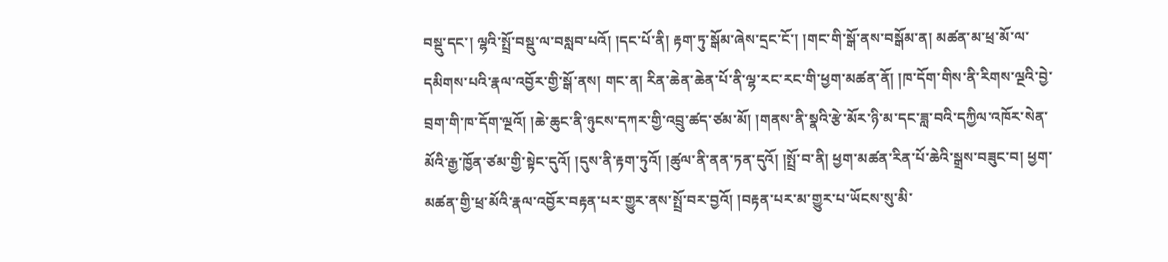བསྡུ་དང་། ལྷའི་སྤྲོ་བསྡུ་ལ་བསླབ་པའོ། །དང་པོ་ནི། རྟག་ཏུ་སྒོམ་ཞེས་དྲང་ངོ་། །གང་གི་སྒོ་ནས་བསྒོམ་ན། མཚན་མ་ཕྲ་མོ་ལ་དམིགས་པའི་རྣལ་འབྱོར་གྱི་སྒོ་ནས། གང་ན། རིན་ཆེན་ཆེན་པོ་ནི་ལྷ་རང་རང་གི་ཕྱག་མཚན་ནོ། །ཁ་དོག་གིས་ནི་རིགས་ལྔའི་བྱེ་བྲག་གི་ཁ་དོག་ལྔའོ། །ཆེ་ཆུང་ནི་ཉུངས་དཀར་གྱི་འབྲུ་ཚད་ཙམ་མོ། །གནས་ནི་སྣའི་རྩེ་མོར་ཉི་མ་དང་ཟླ་བའི་དཀྱིལ་འཁོར་སེན་མོའི་རྒྱ་ཁྱོན་ཙམ་གྱི་སྟེང་དུའོ། །དུས་ནི་རྟག་ཏུའོ། །ཚུལ་ནི་ནན་ཏན་དུའོ། །སྤྲོ་བ་ནི། ཕྱག་མཚན་རིན་པོ་ཆེའི་སྒྲས་བཟུང་བ། ཕྱག་མཚན་གྱི་ཕྲ་མོའི་རྣལ་འབྱོར་བརྟན་པར་གྱུར་ནས་སྤྲོ་བར་བྱའོ། །བརྟན་པར་མ་གྱུར་པ་ཡོངས་སུ་མི་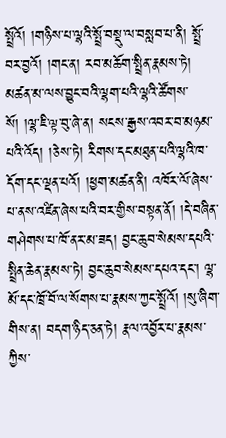སྤྲོའོ། །གཉིས་པ་ལྷའི་སྤྲོ་བསྡུ་ལ་བསླབ་པ་ནི། སྤྲོ་བར་བྱའོ། །གང་ན། རབ་མཆོག་སྤྲིན་རྣམས་ཏེ། མཚན་མ་ལས་བྱུང་བའི་ལྷག་པའི་ལྷའི་ཚོགས་སོ། །ལྷ་ཇི་ལྟ་བུ་ཞེ་ན། སངས་རྒྱས་འབར་བ་མཉམ་པའི་འོད། །ཅེས་ཏེ། རིགས་དང་མཐུན་པའི་ལྷའི་ཁ་དོག་དང་ལྡན་པའོ། །ཕྱག་མཚན་ནི། འཁོར་ལོ་ཞེས་པ་ནས་འཛིན་ཞེས་པའི་བར་གྱིས་བསྟན་ནོ། །དེ་བཞིན་གཤེགས་པ་ཁོ་ནར་མ་ཟད། བྱང་ཆུབ་སེམས་དཔའི་སྤྲིན་ཆེན་རྣམས་ཏེ། བྱང་ཆུབ་སེམས་དཔའ་དང་། ལྷ་མོ་དང་ཁྲོ་བོ་ལ་སོགས་པ་རྣམས་ཀྱང་སྤྲོའོ། །སུ་ཞིག་གིས་ན། བདག་ཉིད་ཅན་ཏེ། རྣལ་འབྱོར་པ་རྣམས་ཀྱིས་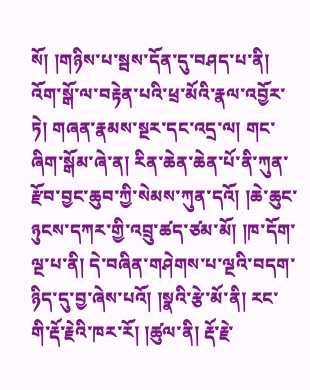སོ། །གཉིས་པ་སྦས་དོན་དུ་བཤད་པ་ནི། འོག་སྒོ་ལ་བརྟེན་པའི་ཕྲ་མོའི་རྣལ་འབྱོར་ཏེ། གཞན་རྣམས་སྔར་དང་འདྲ་ལ། གང་ཞིག་སྒོམ་ཞེ་ན། རིན་ཆེན་ཆེན་པོ་ནི་ཀུན་རྫོབ་བྱང་ཆུབ་ཀྱི་སེམས་ཀུན་དའོ། །ཆེ་ཆུང་ཉུངས་དཀར་གྱི་འབྲུ་ཚད་ཙམ་མོ། །ཁ་དོག་ལྔ་པ་ནི། དེ་བཞིན་གཤེགས་པ་ལྔའི་བདག་ཉིད་དུ་བྱ་ཞེས་པའོ། །སྣའི་རྩེ་མོ་ནི། རང་གི་རྡོ་རྗེའི་ཁར་རོ། །ཚུལ་ནི། རྡོ་རྗེ་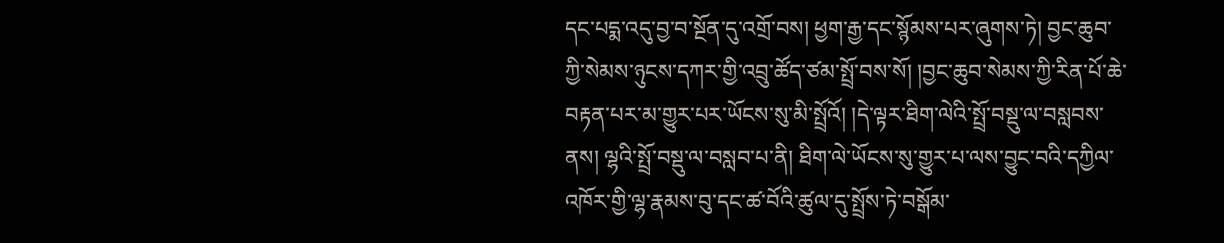དང་པདྨ་འདུ་བྱ་བ་སྔོན་དུ་འགྲོ་བས། ཕྱག་རྒྱ་དང་སྙོམས་པར་ཞུགས་ཏེ། བྱང་ཆུབ་ཀྱི་སེམས་ཉུངས་དཀར་གྱི་འབྲུ་ཚོད་ཙམ་སྤྲོ་བས་སོ། །བྱང་ཆུབ་སེམས་ཀྱི་རིན་པོ་ཆེ་བརྟན་པར་མ་གྱུར་པར་ཡོངས་སུ་མི་སྤྲོའོ། །དེ་ལྟར་ཐིག་ལེའི་སྤྲོ་བསྡུ་ལ་བསླབས་ནས། ལྷའི་སྤྲོ་བསྡུ་ལ་བསླབ་པ་ནི། ཐིག་ལེ་ཡོངས་སུ་གྱུར་པ་ལས་བྱུང་བའི་དཀྱིལ་འཁོར་གྱི་ལྷ་རྣམས་བུ་དང་ཚ་བོའི་ཚུལ་དུ་སྤྲོས་ཏེ་བསྒོམ་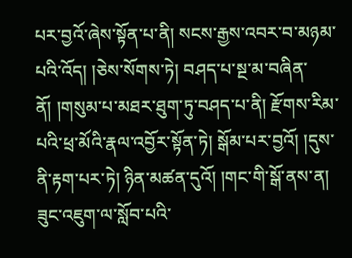པར་བྱའོ་ཞེས་སྟོན་པ་ནི། སངས་རྒྱས་འབར་བ་མཉམ་པའི་འོད། །ཅེས་སོགས་ཏེ། བཤད་པ་སྔ་མ་བཞིན་ནོ། །གསུམ་པ་མཐར་ཐུག་ཏུ་བཤད་པ་ནི། རྫོགས་རིམ་པའི་ཕྲ་མོའི་རྣལ་འབྱོར་སྟོན་ཏེ། སྒོམ་པར་བྱའོ། །དུས་ནི་རྟག་པར་ཏེ། ཉིན་མཚན་དུའོ། །གང་གི་སྒོ་ནས་ན། ཟུང་འཇུག་ལ་སློབ་པའི་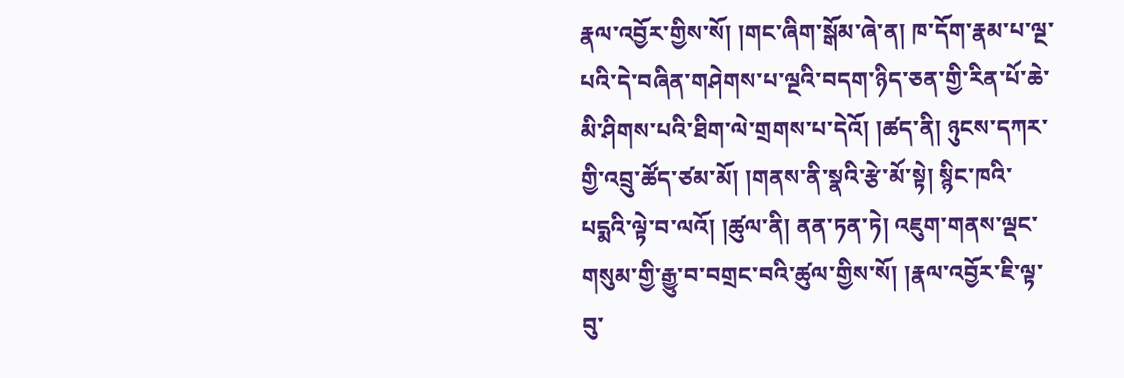རྣལ་འབྱོར་གྱིས་སོ། །གང་ཞིག་སྒོམ་ཞེ་ན། ཁ་དོག་རྣམ་པ་ལྔ་པའི་དེ་བཞིན་གཤེགས་པ་ལྔའི་བདག་ཉིད་ཅན་གྱི་རིན་པོ་ཆེ་མི་ཤིགས་པའི་ཐིག་ལེ་གྲགས་པ་དེའོ། །ཚད་ནི། ཉུངས་དཀར་གྱི་འབྲུ་ཚོད་ཙམ་མོ། །གནས་ནི་སྣའི་རྩེ་མོ་སྟེ། སྙིང་ཁའི་པདྨའི་ལྟེ་བ་ལའོ། །ཚུལ་ནི། ནན་ཏན་ཏེ། འཇུག་གནས་ལྡང་གསུམ་གྱི་རྒྱུ་བ་བགྲང་བའི་ཚུལ་གྱིས་སོ། །རྣལ་འབྱོར་ཇི་ལྟ་བུ་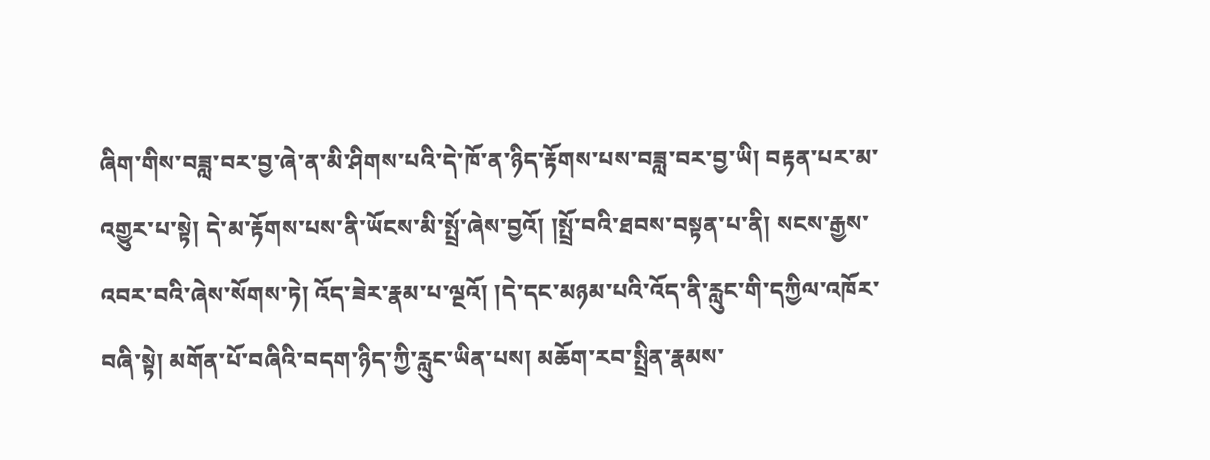ཞིག་གིས་བཟླ་བར་བྱ་ཞེ་ན་མི་ཤིགས་པའི་དེ་ཁོ་ན་ཉིད་རྟོགས་པས་བཟླ་བར་བྱ་ཡི། བརྟན་པར་མ་འགྱུར་པ་སྟེ། དེ་མ་རྟོགས་པས་ནི་ཡོངས་མི་སྤྲོ་ཞེས་བྱའོ། །སྤྲོ་བའི་ཐབས་བསྟན་པ་ནི། སངས་རྒྱས་འབར་བའི་ཞེས་སོགས་ཏེ། འོད་ཟེར་རྣམ་པ་ལྔའོ། །དེ་དང་མཉམ་པའི་འོད་ནི་རླུང་གི་དཀྱིལ་འཁོར་བཞི་སྟེ། མགོན་པོ་བཞིའི་བདག་ཉིད་ཀྱི་རླུང་ཡིན་པས། མཆོག་རབ་སྤྲིན་རྣམས་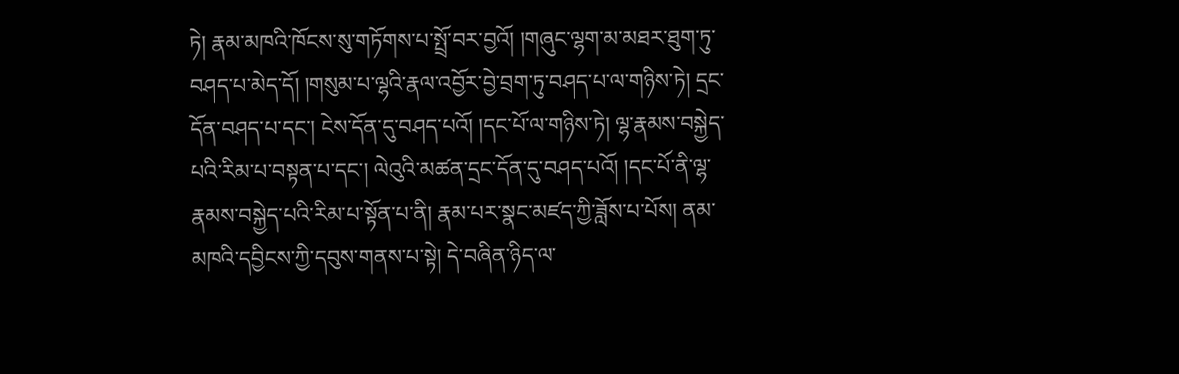ཏེ། རྣམ་མཁའི་ཁོངས་སུ་གཏོགས་པ་སྤྲོ་བར་བྱའོ། །གཞུང་ལྷག་མ་མཐར་ཐུག་ཏུ་བཤད་པ་མེད་དོ། །གསུམ་པ་ལྷའི་རྣལ་འབྱོར་བྱེ་བྲག་ཏུ་བཤད་པ་ལ་གཉིས་ཏེ། དྲང་དོན་བཤད་པ་དང་། ངེས་དོན་དུ་བཤད་པའོ། །དང་པོ་ལ་གཉིས་ཏེ། ལྷ་རྣམས་བསྐྱེད་པའི་རིམ་པ་བསྟན་པ་དང་། ལེའུའི་མཚན་དྲང་དོན་དུ་བཤད་པའོ། །དང་པོ་ནི་ལྷ་རྣམས་བསྐྱེད་པའི་རིམ་པ་སྟོན་པ་ནི། རྣམ་པར་སྣང་མཛད་ཀྱི་ཟློས་པ་པོས། ནམ་མཁའི་དབྱིངས་ཀྱི་དབུས་གནས་པ་སྟེ། དེ་བཞིན་ཉིད་ལ་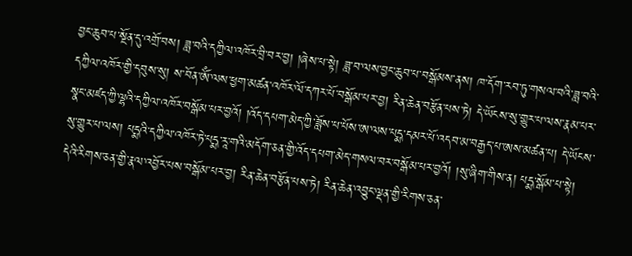བྱང་ཆུབ་པ་སྔོན་དུ་འགྲོ་བས། ཟླ་བའི་དཀྱིལ་འཁོར་བྲི་བར་བྱ། །ཞེས་པ་སྟེ། ཟླ་བ་ལས་བྱང་ཆུབ་པ་བསྒོམས་ནས། ཁ་དོག་རབ་ཏུ་གསལ་བའི་ཟླ་བའི་དཀྱིལ་འཁོར་གྱི་དབུས་སུ། ས་བོན་ཨོཾ་ལས་ཕྱག་མཚན་འཁོར་ལོ་དཀར་པོ་བསྒོམ་པར་བྱ། རིན་ཆེན་བརྩོན་པས་ཏེ། དེ་ཡོངས་སུ་གྱུར་པ་ལས་རྣམ་པར་སྣང་མཛད་ཀྱི་ལྷའི་དཀྱིལ་འཁོར་བསྒོམ་པར་བྱའོ། །འོད་དཔག་མེད་ཀྱི་ཟློས་པ་པོས་ཨ་ལས་པདྨ་དམར་པོ་འདབ་མ་བརྒྱད་པ་ཨས་མཚན་པ། དེ་ཡོངས་སུ་གྱུར་པ་ལས། པདྨའི་དཀྱིལ་འཁོར་ཏེ་པདྨ་རཱ་གའི་མདོག་ཅན་གྱི་འོད་དཔག་མེད་གསལ་བར་བསྒོམ་པར་བྱའོ། །སུ་ཞིག་གིས་ན། པདྨ་སྒོམ་པ་སྟེ། དེའི་རིགས་ཅན་གྱི་རྣལ་འབྱོར་པས་བསྒོམ་པར་བྱ། རིན་ཆེན་བརྩོན་པས་ཏེ། རིན་ཆེན་འབྱུང་ལྡན་གྱི་རིགས་ཅན་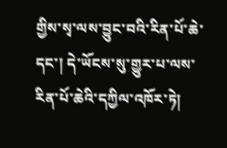གྱིས་སྭ་ལས་བྱུང་བའི་རིན་པོ་ཆེ་དང་། དེ་ཡོངས་སུ་གྱུར་པ་ལས་རིན་པོ་ཆེའི་དཀྱིལ་འཁོར་ཏེ།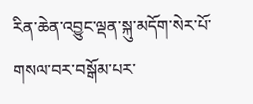རིན་ཆེན་འབྱུང་ལྡན་སྐུ་མདོག་སེར་པོ་གསལ་བར་བསྒོམ་པར་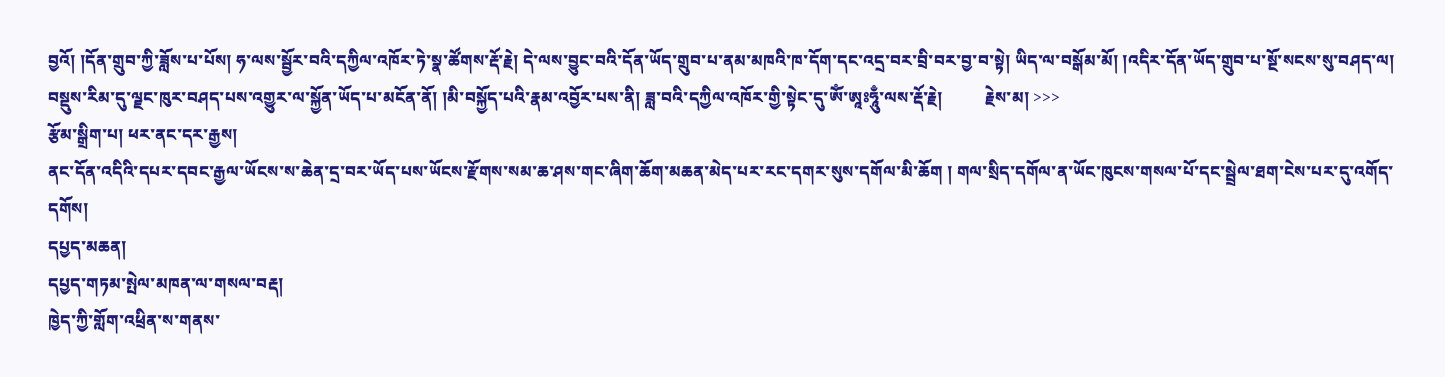བྱའོ། །དོན་གྲུབ་ཀྱི་ཟློས་པ་པོས། ཧ་ལས་སྦྱོར་བའི་དཀྱིལ་འཁོར་ཏེ་སྣ་ཚོགས་རྡོ་རྗེ། དེ་ལས་བྱུང་བའི་དོན་ཡོད་གྲུབ་པ་ནམ་མཁའི་ཁ་དོག་དང་འདྲ་བར་བྲི་བར་བྱ་བ་སྟེ། ཡིད་ལ་བསྒོམ་མོ། །འདིར་དོན་ཡོད་གྲུབ་པ་སྔོ་སངས་སུ་བཤད་ལ། བསྡུས་རིམ་དུ་ལྗང་ཁུར་བཤད་པས་འགྱུར་ལ་སྐྱོན་ཡོད་པ་མངོན་ནོ། །མི་བསྐྱོད་པའི་རྣམ་འབྱོར་པས་ནི། ཟླ་བའི་དཀྱིལ་འཁོར་གྱི་སྟེང་དུ་ཨོཾ་ཨཱཿཧཱུྃ་ལས་རྡོ་རྗེ།          རྗེས་མ། >>>
རྩོམ་སྒྲིག་པ། ཕར་ནང་དར་རྒྱས།
ནང་དོན་འདིའི་དཔར་དབང་རྒྱལ་ཡོངས་ས་ཆེན་དྲ་བར་ཡོད་པས་ཡོངས་རྫོགས་སམ་ཆ་ཤས་གང་ཞིག་ཆོག་མཆན་མེད་པར་རང་དགར་སུས་དགོལ་མི་ཆོག ། གལ་སྲིད་དགོལ་ན་ཡོང་ཁུངས་གསལ་པོ་དང་སྦྲེལ་ཐག་ངེས་པར་དུ་འགོད་དགོས།
དཔྱད་མཆན།
དཔྱད་གཏམ་སྤེལ་མཁན་ལ་གསལ་བརྡ།
ཁྱེད་ཀྱི་གློག་འཕྲིན་ས་གནས་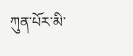ཀུན་པོར་མི་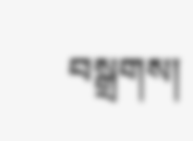བསྒྲགས།